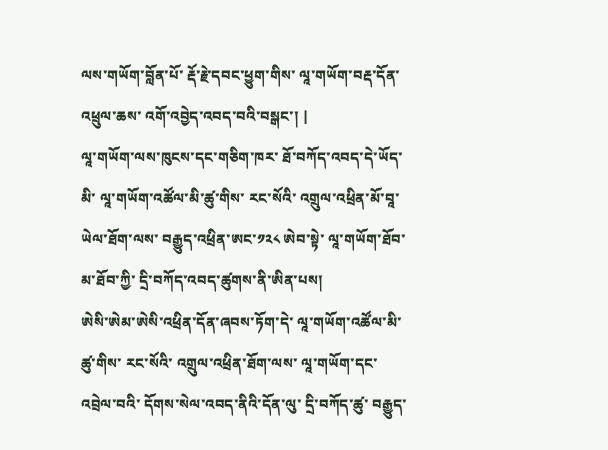ལས་གཡོག་བློན་པོ་ རྡོ་རྗེ་དབང་ཕྱུག་གིས་ ལཱ་གཡོག་བརྡ་དོན་འཕྲུལ་ཆས་ འགོ་འབྱེད་འབད་བའི་བསྒང་། |
ལཱ་གཡོག་ལས་ཁུངས་དང་གཅིག་ཁར་ ཐོ་བཀོད་འབད་དེ་ཡོད་མི་ ལཱ་གཡོག་འཚོལ་མི་ཚུ་གིས་ རང་སོའི་ འགྲུལ་འཕྲིན་མོ་བཱ་ཡེལ་ཐོག་ལས་ བརྒྱུད་འཕྲིན་ཨང་༡༢༨ ཨེབ་སྟེ་ ལཱ་གཡོག་ཐོབ་མ་ཐོབ་ཀྱི་ དྲི་བཀོད་འབད་ཚུགས་ནི་ཨིན་པས།
ཨེསི་ཨེམ་ཨེསི་འཕྲིན་དོན་ཞབས་ཏོག་དེ་ ལཱ་གཡོག་འཚོལ་མི་ཚུ་གིས་ རང་སོའི་ འགྲུལ་འཕྲིན་ཐོག་ལས་ ལཱ་གཡོག་དང་འབྲེལ་བའི་ དོགས་སེལ་འབད་ནིའི་དོན་ལུ་ དྲི་བཀོད་ཚུ་ བརྒྱུད་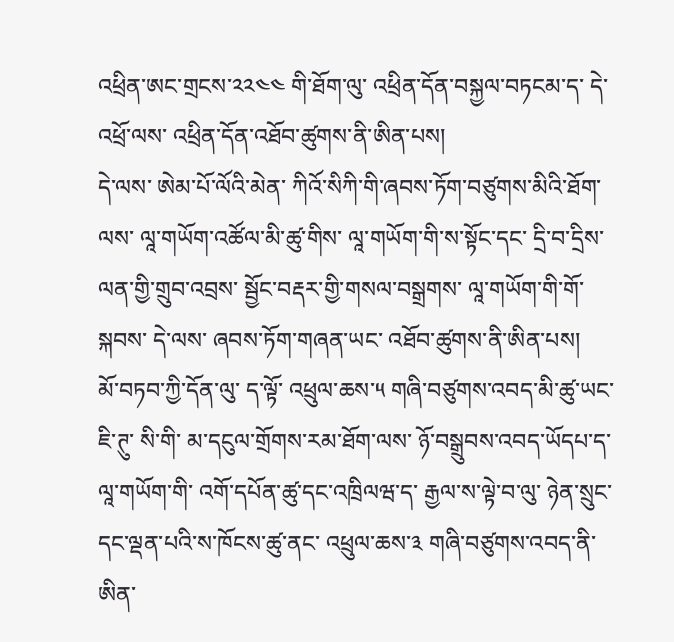འཕྲིན་ཨང་གྲངས་༢༢༤༤ གི་ཐོག་ལུ་ འཕྲིན་དོན་བསྐྱལ་བཏངམ་ད་ དེ་འཕྲོ་ལས་ འཕྲིན་དོན་འཐོབ་ཚུགས་ནི་ཨིན་པས།
དེ་ལས་ ཨེམ་པོ་ལོའི་མེན་ ཀིའོ་སིཀི་གི་ཞབས་ཏོག་བཙུགས་མིའི་ཐོག་ལས་ ལཱ་གཡོག་འཚོལ་མི་ཚུ་གིས་ ལཱ་གཡོག་གི་ས་སྟོང་དང་ དྲི་བ་དྲིས་ལན་གྱི་གྲུབ་འབྲས་ སྦྱོང་བརྡར་གྱི་གསལ་བསྒྲགས་ ལཱ་གཡོག་གི་གོ་སྐབས་ དེ་ལས་ ཞབས་ཏོག་གཞན་ཡང་ འཐོབ་ཚུགས་ནི་ཨིན་པས།
མོ་བཏབ་ཀྱི་དོན་ལུ་ ད་ལྟོ་ འཕྲུལ་ཆས་༥ གཞི་བཙུགས་འབད་མི་ཚུ་ཡང་ ཇི་ཊུ་ སི་གི་ མ་དངུལ་གྲོགས་རམ་ཐོག་ལས་ ཉོ་བསྒྲུབས་འབད་ཡོདཔ་ད་ ལཱ་གཡོག་གི་ འགོ་དཔོན་ཚུ་དང་འཁྲིལཝ་ད་ རྒྱལ་ས་ལྟེ་བ་ལུ་ ཉེན་སྲུང་དང་ལྡན་པའི་ས་ཁོངས་ཚུ་ནང་ འཕྲུལ་ཆས་༣ གཞི་བཙུགས་འབད་ནི་ཨིན་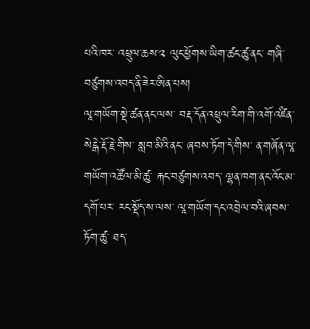པའི་ཁར་ འཕྲུལ་ཆས་༢ ལུང་ཕྱོགས་ཡིག་ཚང་ཚུ་ནང་ གཞི་བཙུགས་འབད་ནི་ཟེར་ཨིན་པས།
ལཱ་གཡོག་སྡེ་ཚན་ནང་ལས་ བརྡ་དོན་འཕྲུལ་རིག་གི་འགོ་འཛིན་ སེངྒེ་རྡོ་རྗེ་གིས་ སླབ་མིའི་ནང་ ཞབས་ཏོག་དེ་གིས་ ན་གཞོན་ལཱ་གཡོག་འཚོལ་མི་ཚུ་ རྐང་བཙུགས་འབད་ ལྷན་ཁག་ནང་འོང་མ་དགོ་པར་ རང་སྡོད་ས་ལས་ ལཱ་གཡོག་དང་འབྲེལ་བའི་ཞབས་ཏོག་ཚུ་ ཐད་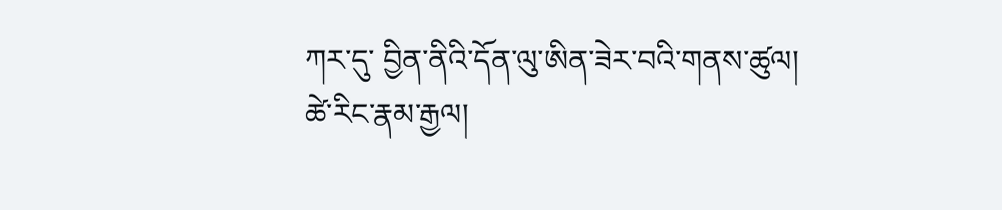ཀར་དུ་ བྱིན་ནིའི་དོན་ལུ་ཨིན་ཟེར་བའི་གནས་ཚུལ།
ཚེ་རིང་རྣམ་རྒྱལ།